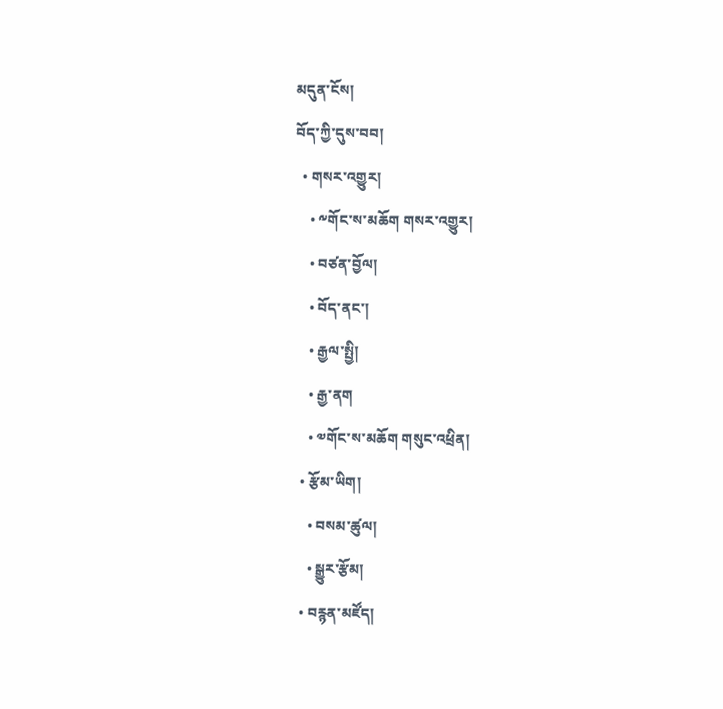མདུན་ངོས།
བོད་ཀྱི་དུས་བབ།
  • གསར་འགྱུར།
    • ༸གོང་ས་མཆོག གསར་འགྱུར།
    • བཙན་བྱོལ།
    • བོད་ནང་།
    • རྒྱལ་སྤྱི།
    • རྒྱ་ནག
    • ༧གོང་ས་མཆོག གསུང་འཕྲིན།
  • རྩོམ་ཡིག།
    • བསམ་ཚུལ།
    • སྒྱུར་རྩོམ།
  • བརྙན་མཛོད།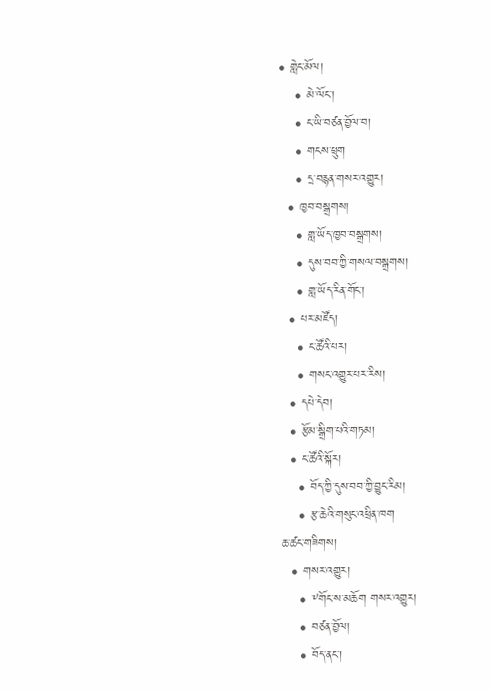• གླེང་མོལ།
    • མེ་ལོང་།
    • ང་ཡི་བཙན་བྱོལ་བ།
    • གངས་ཕྲུག
    • དྲ་བརྙན་གསར་འགྱུར།
  • ཁྱབ་བསྒྲགས།
    • གླ་ཡོད་ཁྱབ་བསྒྲགས།
    • དུས་བབ་ཀྱི་གསལ་བསྒྲགས།
    • གླ་ཡོད་རིན་གོང་།
  • པར་མཛོད།
    • ང་ཚོའི་པར།
    • གསང་འགྱུར་པར་རིས།
  • དཔེ་དེབ།
  • རྩོམ་སྒྲིག་པའི་གཏམ།
  • ང་ཚོའི་སྐོར།
    • བོད་ཀྱི་དུས་བབ་ཀྱི་བྱུང་རིམ།
    • རྩ་ཆེའི་གསུང་འཕྲིན་ཁག
ཆ་ཚང་གཟིགས།
  • གསར་འགྱུར།
    • ༸གོང་ས་མཆོག གསར་འགྱུར།
    • བཙན་བྱོལ།
    • བོད་ནང་།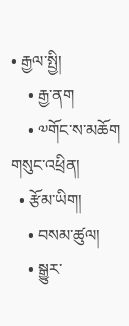• རྒྱལ་སྤྱི།
    • རྒྱ་ནག
    • ༧གོང་ས་མཆོག གསུང་འཕྲིན།
  • རྩོམ་ཡིག།
    • བསམ་ཚུལ།
    • སྒྱུར་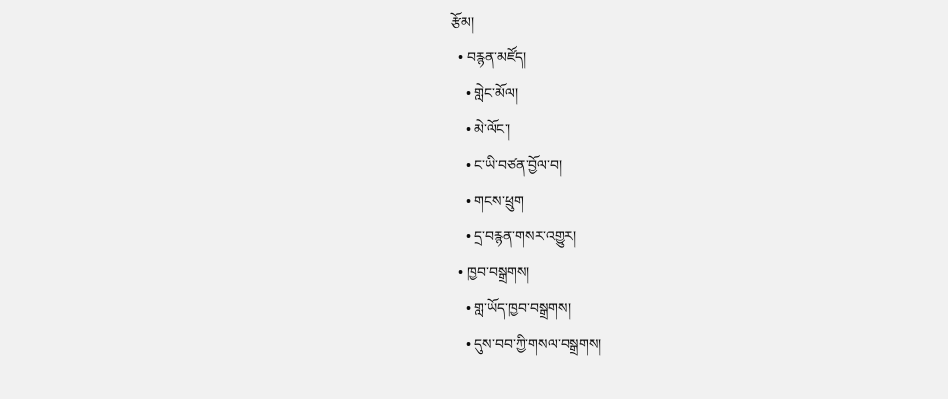རྩོམ།
  • བརྙན་མཛོད།
    • གླེང་མོལ།
    • མེ་ལོང་།
    • ང་ཡི་བཙན་བྱོལ་བ།
    • གངས་ཕྲུག
    • དྲ་བརྙན་གསར་འགྱུར།
  • ཁྱབ་བསྒྲགས།
    • གླ་ཡོད་ཁྱབ་བསྒྲགས།
    • དུས་བབ་ཀྱི་གསལ་བསྒྲགས།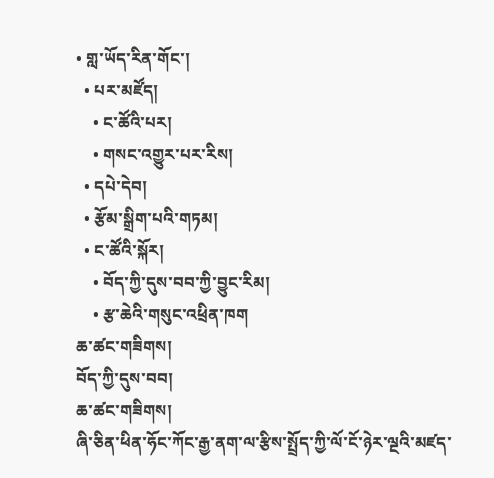• གླ་ཡོད་རིན་གོང་།
  • པར་མཛོད།
    • ང་ཚོའི་པར།
    • གསང་འགྱུར་པར་རིས།
  • དཔེ་དེབ།
  • རྩོམ་སྒྲིག་པའི་གཏམ།
  • ང་ཚོའི་སྐོར།
    • བོད་ཀྱི་དུས་བབ་ཀྱི་བྱུང་རིམ།
    • རྩ་ཆེའི་གསུང་འཕྲིན་ཁག
ཆ་ཚང་གཟིགས།
བོད་ཀྱི་དུས་བབ།
ཆ་ཚང་གཟིགས།
ཞི་ཅིན་ཕིན་ཧོང་ཀོང་རྒྱ་ནག་ལ་རྩིས་སྤྲོད་ཀྱི་ལོ་ངོ་ཉེར་ལྔའི་མཛད་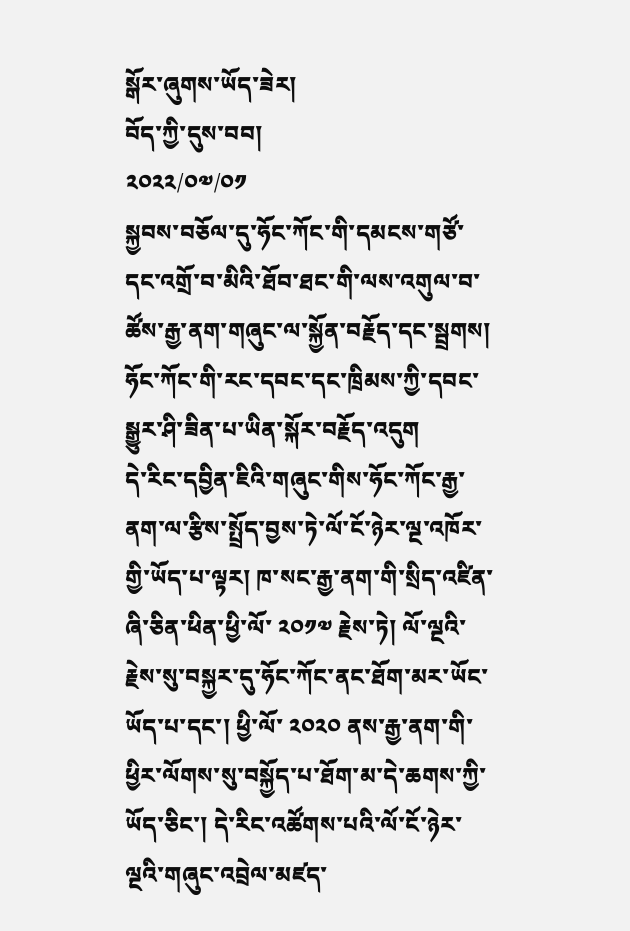སྒོར་ཞུགས་ཡོད་ཟེར།
བོད་ཀྱི་དུས་བབ།
༢༠༢༢/༠༧/༠༡
སྐྱབས་བཅོལ་དུ་ཧོང་ཀོང་གི་དམངས་གཙོ་དང་འགྲོ་བ་མིའི་ཐོབ་ཐང་གི་ལས་འགུལ་བ་ཚོས་རྒྱ་ནག་གཞུང་ལ་སྐྱོན་བརྗོད་དང་སྦྲགས། ཧོང་ཀོང་གི་རང་དབང་དང་ཁྲིམས་ཀྱི་དབང་སྒྱུར་ཤི་ཟིན་པ་ཡིན་སྐོར་བརྗོད་འདུག
དེ་རིང་དབྱིན་ཇིའི་གཞུང་གིས་ཧོང་ཀོང་རྒྱ་ནག་ལ་རྩིས་སྤྲོད་བྱས་ཏེ་ལོ་ངོ་ཉེར་ལྔ་འཁོར་གྱི་ཡོད་པ་ལྟར། ཁ་སང་རྒྱ་ནག་གི་སྲིད་འཛིན་ཞི་ཅིན་ཕིན་ཕྱི་ལོ་ ༢༠༡༧ རྗེས་ཏེ། ལོ་ལྔའི་རྗེས་སུ་བསྐྱར་དུ་ཧོང་ཀོང་ནང་ཐོག་མར་ཡོང་ཡོད་པ་དང་། ཕྱི་ལོ་ ༢༠༢༠ ནས་རྒྱ་ནག་གི་ཕྱིར་ལོགས་སུ་བསྐྱོད་པ་ཐོག་མ་དེ་ཆགས་ཀྱི་ཡོད་ཅིང་། དེ་རིང་འཚོགས་པའི་ལོ་ངོ་ཉེར་ལྔའི་གཞུང་འབྲེལ་མཛད་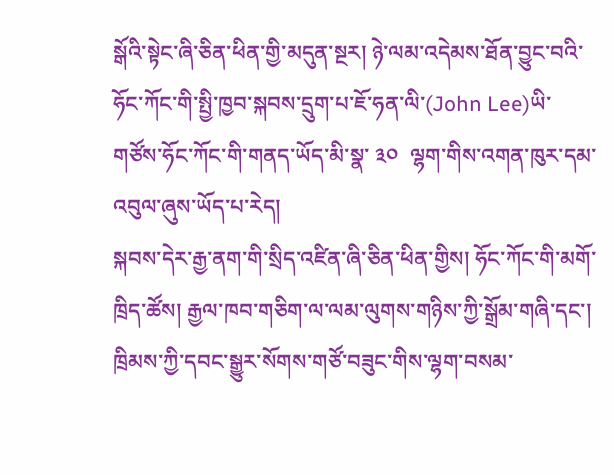སྒོའི་སྟེང་ཞི་ཅིན་ཕིན་གྱི་མདུན་སྔར། ཉེ་ལམ་འདེམས་ཐོན་བྱུང་བའི་ཧོང་ཀོང་གི་སྤྱི་ཁྱབ་སྐབས་དྲུག་པ་ཇོ་ཧན་ལི་(John Lee)ཡི་གཙོས་ཧོང་ཀོང་གི་གནད་ཡོད་མི་སྣ་ ༣༠  ལྷག་གིས་འགན་ཁུར་དམ་འབུལ་ཞུས་ཡོད་པ་རེད།
སྐབས་དེར་རྒྱ་ནག་གི་སྲིད་འཛིན་ཞི་ཅིན་ཕིན་གྱིས། ཧོང་ཀོང་གི་མགོ་ཁྲིད་ཚོས། རྒྱལ་ཁབ་གཅིག་ལ་ལམ་ལུགས་གཉིས་ཀྱི་སྒྲོམ་གཞི་དང་། ཁྲིམས་ཀྱི་དབང་སྒྱུར་སོགས་གཙོ་བཟུང་གིས་ལྷག་བསམ་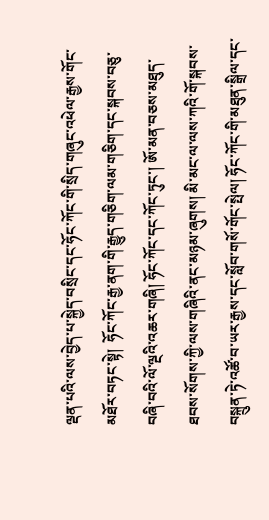ལྡན་པའི་ལས་བྱེད་པ་སྐྱེད་བསྲིང་དང་ཧོང་ཀོང་གི་སྲིད་གཞུང་འཕེལ་རྒྱས་གོང་མཐོར་བཏང་སྟེ།  ཧོང་ཀོང་རྒྱ་ནག་གི་རྒྱུད་གཅིག་ལམ་གཅིག་དང་སྐབས་བཅུ་བཞི་བའི་ལོ་ལྔའི་འཆར་གཞི། ཧོང་ཀོང་དང་ཀོང་ཏུང་། ཨོ་མན་བཅས་མཐུད་ཐབས་སོགས་ཀྱི་ལས་གཞིའི་ནང་མཉམ་ཞུགས། མི་མང་ལ་ལས་ཀའི་གོ་སྐབས་བསྐྲུན་ཏེ་འཚོ་བ་ཡར་རྒྱས་དང་སློབ་གསོ་གོང་སྤེལ། ཧོང་ཀོང་གི་མཐུན་སྒྲིལ་དང་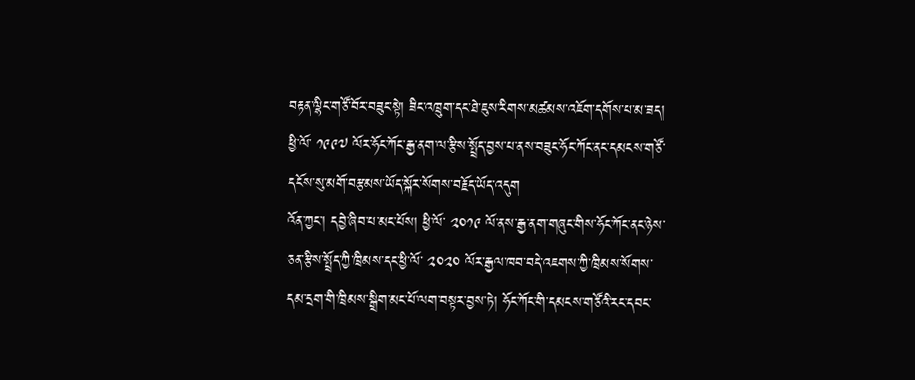བརྟན་ལྷིང་གཙོ་བོར་བཟུང་སྟེ། ཟིང་འཁྲུག་དང་ཐེ་ཇུས་རིགས་མཚམས་འཇོག་དགོས་པ་མ་ཟད། ཕྱི་ལོ་ ༡༩༩༧ ལོར་ཧོང་ཀོང་རྒྱ་ནག་ལ་རྩིས་སྤྲོད་བྱས་པ་ནས་བཟུང་ཧོང་ཀོང་ནང་དམངས་གཙོ་དངོས་སུ་མགོ་བརྩམས་ཡོད་སྐོར་སོགས་བརྗོད་ཡོད་འདུག
འོན་ཀྱང་། དབྱེ་ཞིབ་པ་མང་པོས། ཕྱི་ལོ་ ༢༠༡༩ ལོ་ནས་རྒྱ་ནག་གཞུང་གིས་ཧོང་ཀོང་ནང་ཉེས་ཅན་རྩིས་སྤྲོད་ཀྱི་ཁྲིམས་དང་ཕྱི་ལོ་ ༢༠༢༠ ལོར་རྒྱལ་ཁབ་བདེ་འཇགས་ཀྱི་ཁྲིམས་སོགས་དམ་དྲག་གི་ཁྲིམས་སྒྲིག་མང་པོ་ལག་བསྟར་བྱས་ཏེ། ཧོང་ཀོང་གི་དམངས་གཙོའི་རང་དབང་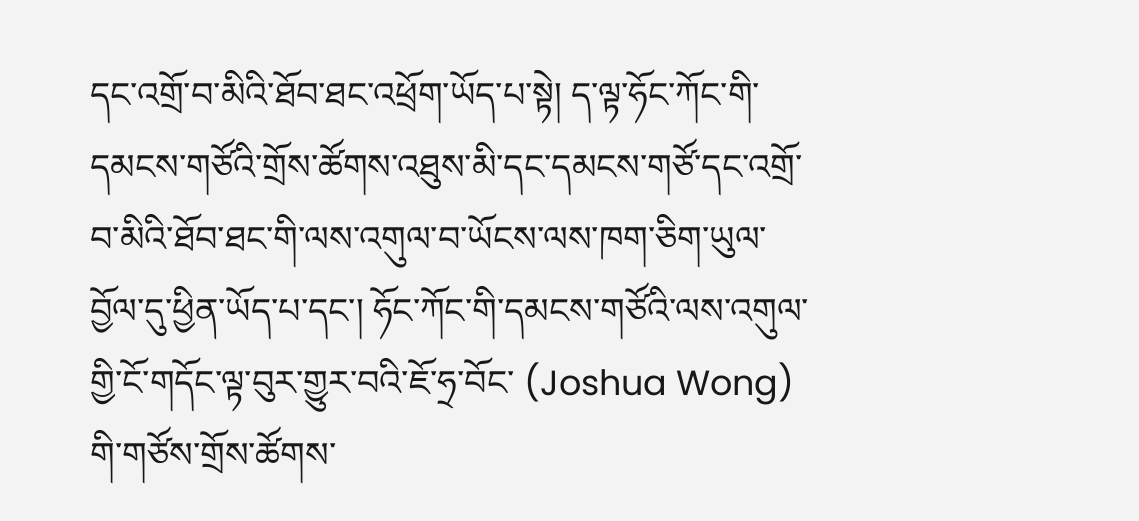དང་འགྲོ་བ་མིའི་ཐོབ་ཐང་འཕྲོག་ཡོད་པ་སྟེ། ད་ལྟ་ཧོང་ཀོང་གི་དམངས་གཙོའི་གྲོས་ཚོགས་འཐུས་མི་དང་དམངས་གཙོ་དང་འགྲོ་བ་མིའི་ཐོབ་ཐང་གི་ལས་འགུལ་བ་ཡོངས་ལས་ཁག་ཅིག་ཡུལ་བྱོལ་དུ་ཕྱིན་ཡོད་པ་དང་། ཧོང་ཀོང་གི་དམངས་གཙོའི་ལས་འགུལ་གྱི་ངོ་གདོང་ལྟ་བུར་གྱུར་བའི་ཇོ་ཧྲ་བོང་ (Joshua Wong) གི་གཙོས་གྲོས་ཚོགས་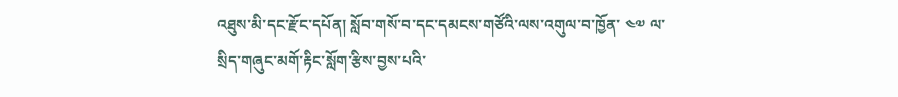འཐུས་མི་དང་རྫོང་དཔོན། སློབ་གསོ་བ་དང་དམངས་གཙོའི་ལས་འགུལ་བ་ཁྱོན་ ༤༧ ལ་སྲིད་གཞུང་མགོ་རྟིང་སློག་རྩིས་བྱས་པའི་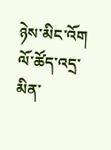ཉེས་མིང་འོག ལོ་ཚོད་འདྲ་མིན་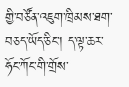གྱི་བཙོན་འཇུག་ཁྲིམས་ཐག་བཅད་ཡོད་ཅིང་། ད་ལྟ་ཆར་ཧོང་ཀོང་གི་གྲོས་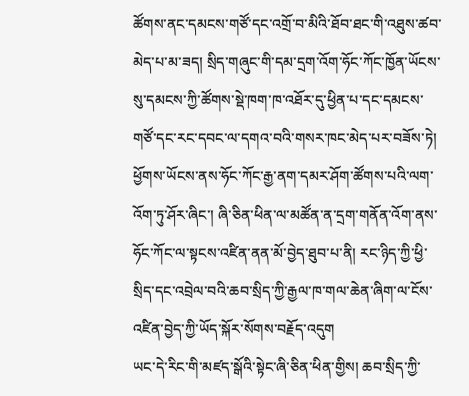ཚོགས་ནང་དམངས་གཙོ་དང་འགྲོ་བ་མིའི་ཐོབ་ཐང་གི་འཐུས་ཚབ་མེད་པ་མ་ཟད། སྲིད་གཞུང་གི་དམ་དྲག་འོག་ཧོང་ཀོང་ཁྱོན་ཡོངས་སུ་དམངས་ཀྱི་ཚོགས་སྡེ་ཁག་ཁ་འཐོར་དུ་ཕྱིན་པ་དང་དམངས་གཙོ་དང་རང་དབང་ལ་དགའ་བའི་གསར་ཁང་མེད་པར་བཟོས་ཏེ། ཕྱོགས་ཡོངས་ནས་ཧོང་ཀོང་རྒྱ་ནག་དམར་ཤོག་ཚོགས་པའི་ལག་འོག་ཏུ་ཤོར་ཞིང་། ཞི་ཅིན་ཕིན་ལ་མཚོན་ན་དྲག་གནོན་འོག་ནས་ཧོང་ཀོང་ལ་སྟངས་འཛིན་ནན་མོ་བྱེད་ཐུབ་པ་ནི། རང་ཉིད་ཀྱི་ཕྱི་སྲིད་དང་འབྲེལ་བའི་ཆབ་སྲིད་ཀྱི་རྒྱལ་ཁ་གལ་ཆེན་ཞིག་ལ་ངོས་འཛིན་བྱེད་ཀྱི་ཡོད་སྐོར་སོགས་བརྗོད་འདུག
ཡང་དེ་རིང་གི་མཛད་སྒོའི་སྟེང་ཞི་ཅིན་ཕིན་གྱིས། ཆབ་སྲིད་ཀྱི་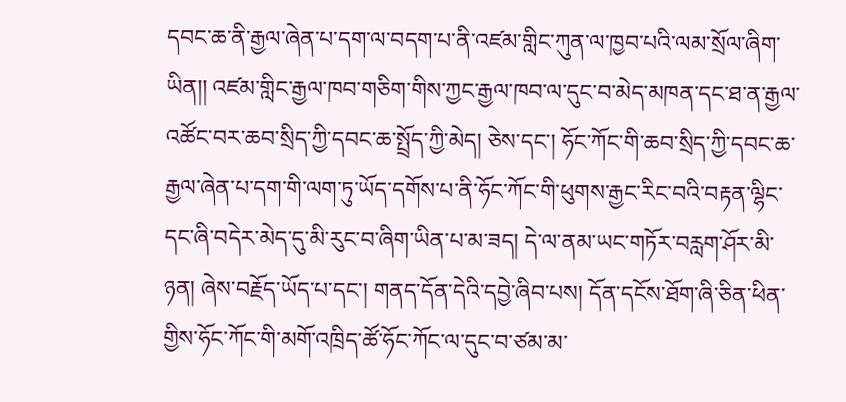དབང་ཆ་ནི་རྒྱལ་ཞེན་པ་དག་ལ་བདག་པ་ནི་འཛམ་གླིང་ཀུན་ལ་ཁྱབ་པའི་ལམ་སྲོལ་ཞིག་ཡིན།། འཛམ་གླིང་རྒྱལ་ཁབ་གཅིག་གིས་ཀྱང་རྒྱལ་ཁབ་ལ་དུང་བ་མེད་མཁན་དང་ཐ་ན་རྒྱལ་འཚོང་བར་ཆབ་སྲིད་ཀྱི་དབང་ཆ་སྤྲོད་ཀྱི་མེད། ཅེས་དང་། ཧོང་ཀོང་གི་ཆབ་སྲིད་ཀྱི་དབང་ཆ་རྒྱལ་ཞེན་པ་དག་གི་ལག་ཏུ་ཡོད་དགོས་པ་ནི་ཧོང་ཀོང་གི་ཕུགས་རྒྱང་རིང་བའི་བརྟན་ལྷིང་དང་ཞི་བདེར་མེད་དུ་མི་རུང་བ་ཞིག་ཡིན་པ་མ་ཟད། དེ་ལ་ནམ་ཡང་གཏོར་བརླག་ཤོར་མི་ཉན། ཞེས་བརྗོད་ཡོད་པ་དང་། གནད་དོན་དེའི་དབྱེ་ཞིབ་པས། དོན་དངོས་ཐོག་ཞི་ཅིན་ཕིན་གྱིས་ཧོང་ཀོང་གི་མགོ་འཁྲིད་ཚོ་ཧོང་ཀོང་ལ་དུང་བ་ཙམ་མ་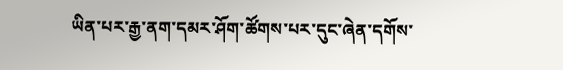ཡིན་པར་རྒྱ་ནག་དམར་ཤོག་ཚོགས་པར་དུང་ཞེན་དགོས་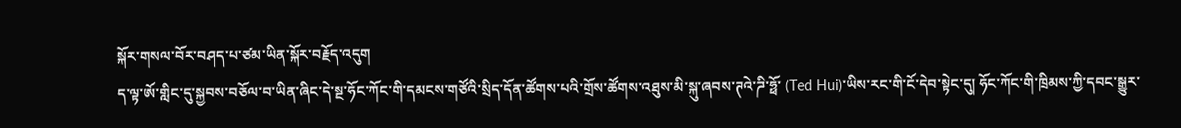སྐོར་གསལ་བོར་བཤད་པ་ཙམ་ཡིན་སྐོར་བརྗོད་འདུག
ད་ལྟ་ཨོ་གླིང་དུ་སྐྱབས་བཅོལ་བ་ཡིན་ཞིང་དེ་སྔ་ཧོང་ཀོང་གི་དམངས་གཙོའི་སྲིད་དོན་ཚོགས་པའི་གྲོས་ཚོགས་འཐུས་མི་སྐུ་ཞབས་ཊའེ་ཌི་ཧྥོ་ (Ted Hui)་ཡིས་རང་གི་ངོ་དེབ་སྟེང་དུ། ཧོང་ཀོང་གི་ཁྲིམས་ཀྱི་དབང་སྒྱུར་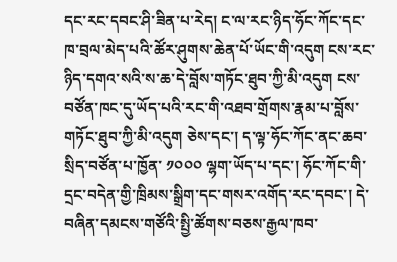དང་རང་དབང་ཤི་ཟིན་པ་རེད། ང་ལ་རང་ཉིད་ཧོང་ཀོང་དང་ཁ་བྲལ་མེད་པའི་ཚོར་ཤུགས་ཆེན་པོ་ཡོང་གི་འདུག ངས་རང་ཉིད་དགའ་སའི་ས་ཆ་དེ་བློས་གཏོང་ཐུབ་ཀྱི་མི་འདུག ངས་བཙོན་ཁང་དུ་ཡོད་པའི་རང་གི་འཐབ་གྲོགས་རྣམ་པ་བློས་གཏོང་ཐུབ་ཀྱི་མི་འདུག ཅེས་དང་། ད་ལྟ་ཧོང་ཀོང་ནང་ཆབ་སྲིད་བཙོན་པ་ཁྱོན་ ༡༠༠༠ ལྷག་ཡོད་པ་དང་། ཧོང་ཀོང་གི་དྲང་བདེན་གྱི་ཁྲིམས་སྒྲིག་དང་གསར་འགོད་རང་དབང་། དེ་བཞིན་དམངས་གཙོའི་སྤྱི་ཚོགས་བཅས་རྒྱལ་ཁབ་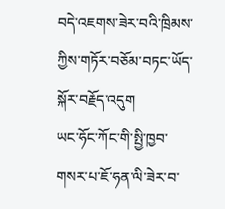བདེ་འཇགས་ཟེར་བའི་ཁྲིམས་ཀྱིས་གཏོར་བཅོམ་བཏང་ཡོད་སྐོར་བརྗོད་འདུག
ཡང་ཧོང་ཀོང་གི་སྤྱི་ཁྱབ་གསར་པ་ཇོ་ཧན་ལི་ཟེར་བ་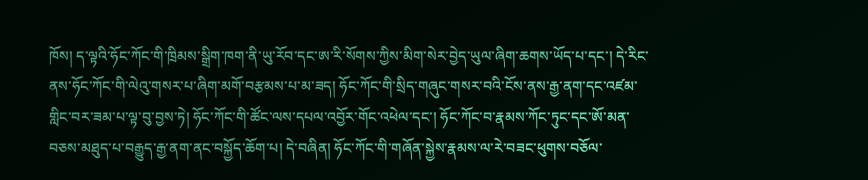ཁོས། ད་ལྟའི་ཧོང་ཀོང་གི་ཁྲིམས་སྒྲིག་ཁག་ནི་ཡུ་རོབ་དང་ཨ་རི་སོགས་ཀྱིས་མིག་སེར་བྱེད་ཡུལ་ཞིག་ཆགས་ཡོད་པ་དང་། དེ་རིང་ནས་ཧོང་ཀོང་གི་ལེའུ་གསར་པ་ཞིག་མགོ་བརྩམས་པ་མ་ཟད། ཧོང་ཀོང་གི་སྲིད་གཞུང་གསར་བའི་ངོས་ནས་རྒྱ་ནག་དང་འཛམ་གླིང་བར་ཟམ་པ་ལྟ་བུ་བྱས་ཏེ། ཧོང་ཀོང་གི་ཚོང་ལས་དཔལ་འབྱོར་གོང་འཕེལ་དང་། ཧོང་ཀོང་བ་རྣམས་ཀོང་ཏུང་དང་ཨོ་མན་བཅས་མཐུད་པ་བརྒྱུད་རྒྱ་ནག་ནང་བསྐྱོད་ཆོག་པ། དེ་བཞིན། ཧོང་ཀོང་གི་གཞོན་སྐྱེས་རྣམས་ལ་རེ་བཟང་ཕུགས་བཅོལ་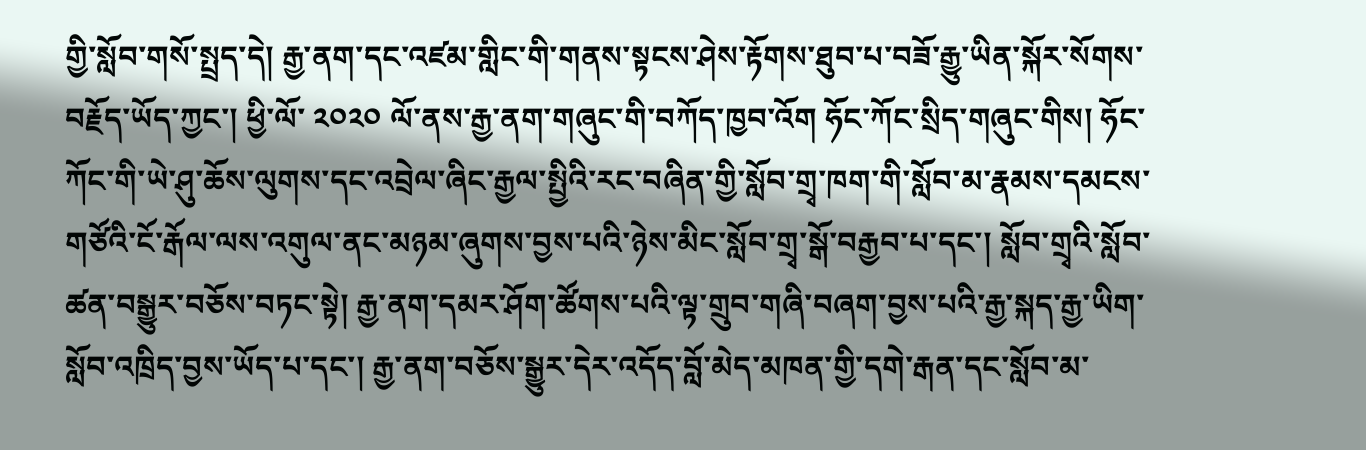གྱི་སློབ་གསོ་སྤྲད་དེ། རྒྱ་ནག་དང་འཛམ་གླིང་གི་གནས་སྟངས་ཤེས་རྟོགས་ཐུབ་པ་བཟོ་རྒྱུ་ཡིན་སྐོར་སོགས་བརྗོད་ཡོད་ཀྱང་། ཕྱི་ལོ་ ༢༠༢༠ ལོ་ནས་རྒྱ་ནག་གཞུང་གི་བཀོད་ཁྱབ་འོག ཧོང་ཀོང་སྲིད་གཞུང་གིས། ཧོང་ཀོང་གི་ཡེ་ཤུ་ཆོས་ལུགས་དང་འབྲེལ་ཞིང་རྒྱལ་སྤྱིའི་རང་བཞིན་གྱི་སློབ་གྲྭ་ཁག་གི་སློབ་མ་རྣམས་དམངས་གཙོའི་ངོ་རྒོལ་ལས་འགུལ་ནང་མཉམ་ཞུགས་བྱས་པའི་ཉེས་མིང་སློབ་གྲྭ་སྒོ་བརྒྱབ་པ་དང་། སློབ་གྲྭའི་སློབ་ཚན་བསྒྱུར་བཅོས་བཏང་སྟེ། རྒྱ་ནག་དམར་ཤོག་ཚོགས་པའི་ལྟ་གྲུབ་གཞི་བཞག་བྱས་པའི་རྒྱ་སྐད་རྒྱ་ཡིག་སློབ་འཁྲིད་བྱས་ཡོད་པ་དང་། རྒྱ་ནག་བཅོས་སྒྱུར་དེར་འདོད་བློ་མེད་མཁན་གྱི་དགེ་རྒན་དང་སློབ་མ་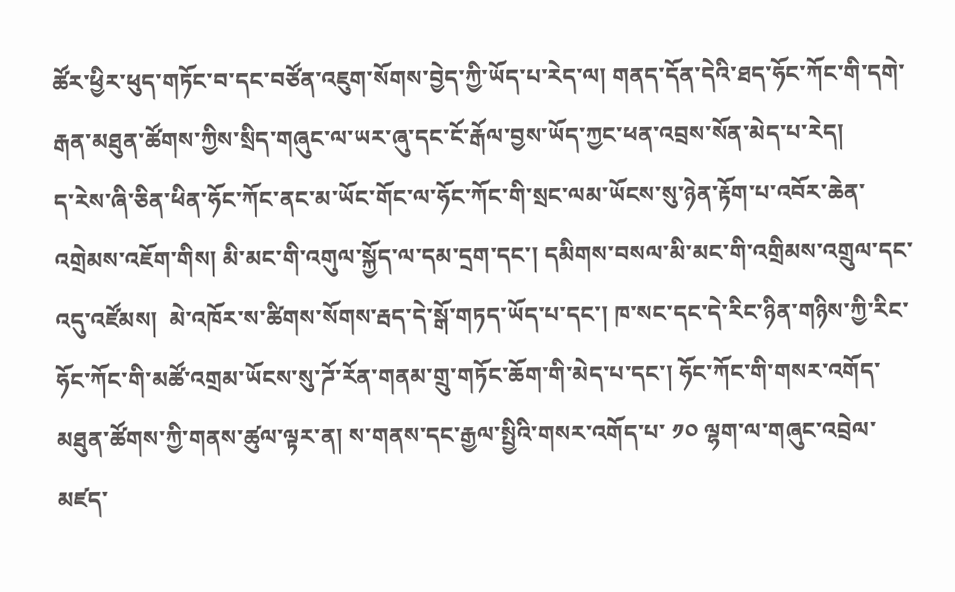ཚོར་ཕྱིར་ཕུད་གཏོང་བ་དང་བཙོན་འཇུག་སོགས་བྱེད་ཀྱི་ཡོད་པ་རེད་ལ། གནད་དོན་དེའི་ཐད་ཧོང་ཀོང་གི་དགེ་རྒན་མཐུན་ཚོགས་ཀྱིས་སྲིད་གཞུང་ལ་ཡར་ཞུ་དང་ངོ་རྒོལ་བྱས་ཡོད་ཀྱང་ཕན་འབྲས་སོན་མེད་པ་རེད།
ད་རེས་ཞི་ཅིན་ཕིན་ཧོང་ཀོང་ནང་མ་ཡོང་གོང་ལ་ཧོང་ཀོང་གི་སྲང་ལམ་ཡོངས་སུ་ཉེན་རྟོག་པ་འབོར་ཆེན་འགྲེམས་འཇོག་གིས། མི་མང་གི་འགུལ་སྐྱོད་ལ་དམ་དྲག་དང་། དམིགས་བསལ་མི་མང་གི་འགྲིམས་འགྲུལ་དང་འདུ་འཛོམས།  མེ་འཁོར་ས་ཚིགས་སོགས་རྦད་དེ་སྒོ་གཏད་ཡོད་པ་དང་། ཁ་སང་དང་དེ་རིང་ཉིན་གཉིས་ཀྱི་རིང་ཧོང་ཀོང་གི་མཚོ་འགྲམ་ཡོངས་སུ་ཌོ་རོན་གནམ་གྲུ་གཏོང་ཆོག་གི་མེད་པ་དང་། ཧོང་ཀོང་གི་གསར་འགོད་མཐུན་ཚོགས་ཀྱི་གནས་ཚུལ་ལྟར་ན། ས་གནས་དང་རྒྱལ་སྤྱིའི་གསར་འགོད་པ་ ༡༠ ལྷག་ལ་གཞུང་འབྲེལ་མཛད་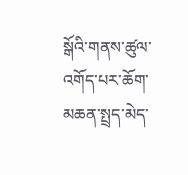སྒོའི་གནས་ཚུལ་འགོད་པར་ཆོག་མཆན་སྤྲད་མེད་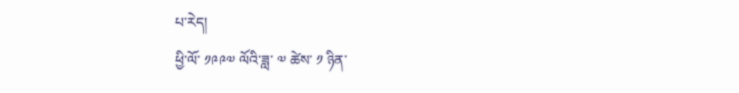པ་རེད།
ཕྱི་ལོ་ ༡༩༩༧ ལོའི་ཟླ་ ༧ ཚེས་ ༡ ཉིན་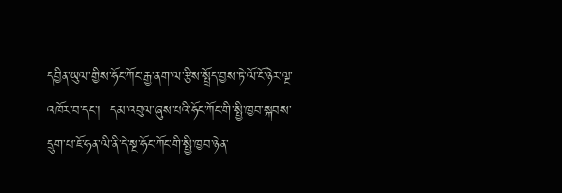དབྱིན་ཡུལ་གྱིས་ཧོང་ཀོང་རྒྱ་ནག་ལ་རྩིས་སྤྲོད་བྱས་ཏེ་ལོ་ངོ་ཉེར་ལྔ་འཁོར་བ་དང་།  དམ་འབུལ་ཞུས་པའི་ཧོང་ཀོང་གི་སྤྱི་ཁྱབ་སྐབས་དྲུག་པ་ཇོ་ཧན་ལི་ནི་དེ་སྔ་ཧོང་ཀོང་གི་སྤྱི་ཁྱབ་ཉེན་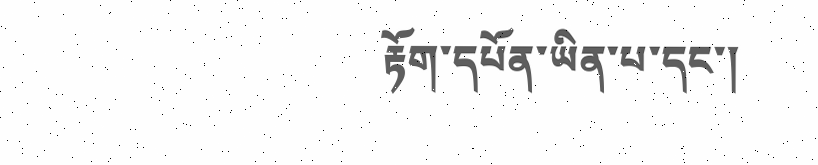རྟོག་དཔོན་ཡིན་པ་དང་།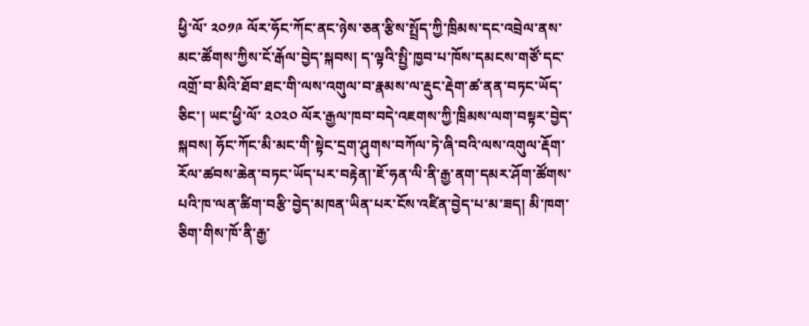ཕྱི་ལོ་ ༢༠༡༩ ལོར་ཧོང་ཀོང་ནང་ཉེས་ཅན་རྩིས་སྤྲོད་ཀྱི་ཁྲིམས་དང་འབྲེལ་ནས་མང་ཚོགས་ཀྱིས་ངོ་རྒོལ་བྱེད་སྐབས། ད་ལྟའི་སྤྱི་ཁྱབ་པ་ཁོས་དམངས་གཙོ་དང་འགྲོ་བ་མིའི་ཐོབ་ཐང་གི་ལས་འགུལ་བ་རྣམས་ལ་རྡུང་རྡེག་ཚ་ནན་བཏང་ཡོད་ཅིང་། ཡང་ཕྱི་ལོ་ ༢༠༢༠ ལོར་རྒྱལ་ཁབ་བདེ་འཇགས་ཀྱི་ཁྲིམས་ལག་བསྟར་བྱེད་སྐབས། ཧོང་ཀོང་མི་མང་གི་སྟེང་དྲག་ཤུགས་བཀོལ་ཏེ་ཞི་བའི་ལས་འགུལ་རྡོག་རོལ་ཚབས་ཆེན་བཏང་ཡོད་པར་བརྟེན།་ཇོ་ཧན་ལི་ནི་རྒྱ་ནག་དམར་ཤོག་ཚོགས་པའི་ཁ་ལན་ཚིག་བརྩི་བྱེད་མཁན་ཡིན་པར་ངོས་འཛིན་བྱེད་པ་མ་ཟད། མི་ཁག་ཅིག་གིས་ཁོ་ནི་རྒྱ་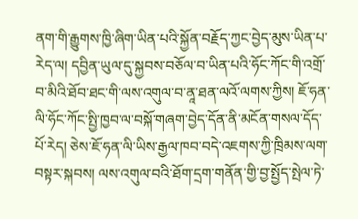ནག་གི་རྒྱུགས་ཁྱི་ཞིག་ཡིན་པའི་སྐྱོན་བརྗོད་ཀྱང་བྱེད་མུས་ཡིན་པ་རེད་ལ། དབྱིན་ཡུལ་དུ་སྐྱབས་བཅོལ་བ་ཡིན་པའི་ཧོང་ཀོང་གི་འགྲོ་བ་མིའི་ཐོབ་ཐང་གི་ལས་འགུལ་བ་ནཱ་ཐན་ལའོ་ལགས་ཀྱིས། ཇོ་ཧན་ལི་ཧོང་ཀོང་སྤྱི་ཁྱབ་ལ་བསྐོ་གཞག་བྱེད་དོན་ནི་མངོན་གསལ་དོད་པོ་རེད། ཅེས་ཇོ་ཧན་ལི་ཡིས་རྒྱལ་ཁབ་བདེ་འཇགས་ཀྱི་ཁྲིམས་ལག་བསྟར་སྐབས། ལས་འགུལ་བའི་ཐོག་དྲག་གནོན་གྱི་བྱ་སྤྱོད་སྤེལ་ཏེ་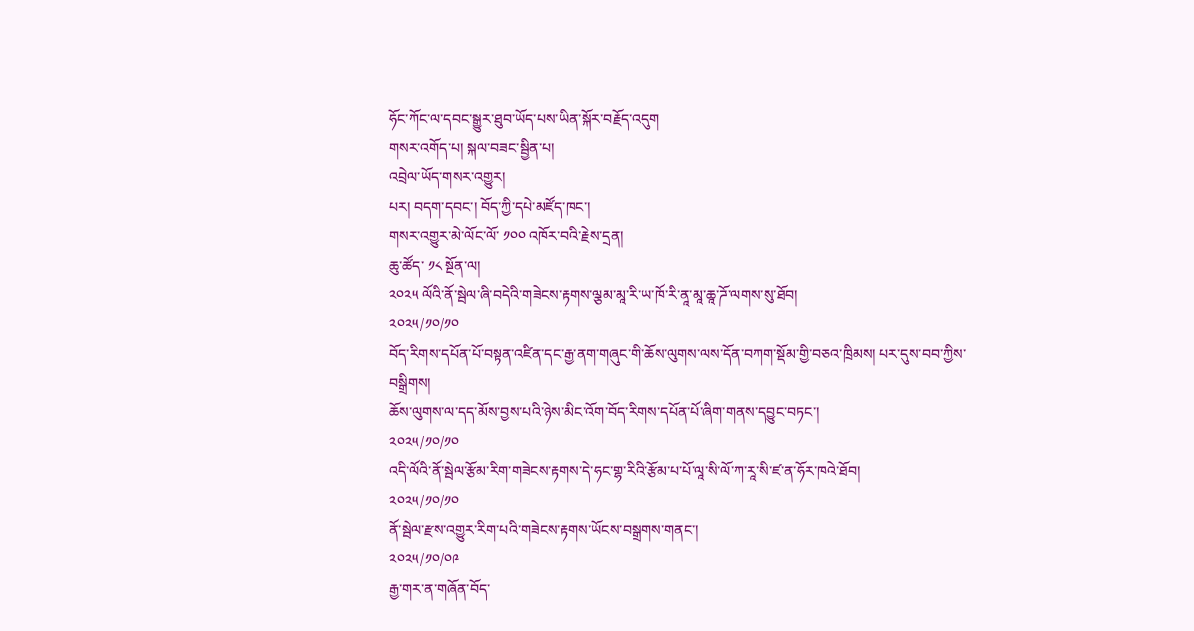ཧོང་ཀོང་ལ་དབང་སྒྱུར་ཐུབ་ཡོད་པས་ཡིན་སྐོར་བརྗོད་འདུག
གསར་འགོད་པ། སྐལ་བཟང་སྦྱིན་པ།
འབྲེལ་ཡོད་གསར་འགྱུར།
པར། བདག་དབང་། བོད་ཀྱི་དཔེ་མཛོད་ཁང་།
གསར་འགྱུར་མེ་ལོང་ལོ་ ༡༠༠ འཁོར་བའི་རྗེས་དྲན།
ཆུ་ཚོད་ ༡༨ སྔོན་ལ།
༢༠༢༥ ལོའི་ནོ་སྦེལ་ཞི་བདེའི་གཟེངས་རྟགས་ལྕམ་མཱ་རི་ཡ་ཁོ་རི་ནཱ་མཱ་ཆཱ་ཌོ་ལགས་སུ་ཐོབ།
༢༠༢༥/༡༠/༡༠
བོད་རིགས་དཔོན་པོ་བསྟན་འཛིན་དང་རྒྱ་ནག་གཞུང་གི་ཆོས་ལུགས་ལས་དོན་བཀག་སྡོམ་གྱི་བཅའ་ཁྲིམས། པར་དུས་བབ་ཀྱིས་བསྒྲིགས།
ཆོས་ལུགས་ལ་དད་མོས་བྱས་པའི་ཉེས་མིང་འོག་བོད་རིགས་དཔོན་པོ་ཞིག་གནས་དབྱུང་བཏང་།
༢༠༢༥/༡༠/༡༠
འདི་ལོའི་ནོ་སྦེལ་རྩོམ་རིག་གཟེངས་རྟགས་དེ་ཧང་གྷ་རིའི་རྩོམ་པ་པོ་ལཱ་སི་ལོ་ཀ་རཱ་སི་ཛ་ན་ཧོར་ཁའེ་ཐོབ།
༢༠༢༥/༡༠/༡༠
ནོ་སྦེལ་རྫས་འགྱུར་རིག་པའི་གཟེངས་རྟགས་ཡོངས་བསྒྲགས་གནང་།
༢༠༢༥/༡༠/༠༩
རྒྱ་གར་ན་གཞོན་བོད་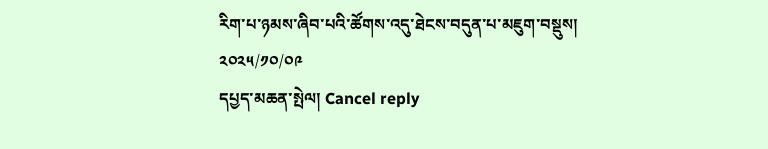རིག་པ་ཉམས་ཞིབ་པའི་ཚོགས་འདུ་ཐེངས་བདུན་པ་མཇུག་བསྡུས།
༢༠༢༥/༡༠/༠༩
དཔྱད་མཆན་སྤེལ། Cancel reply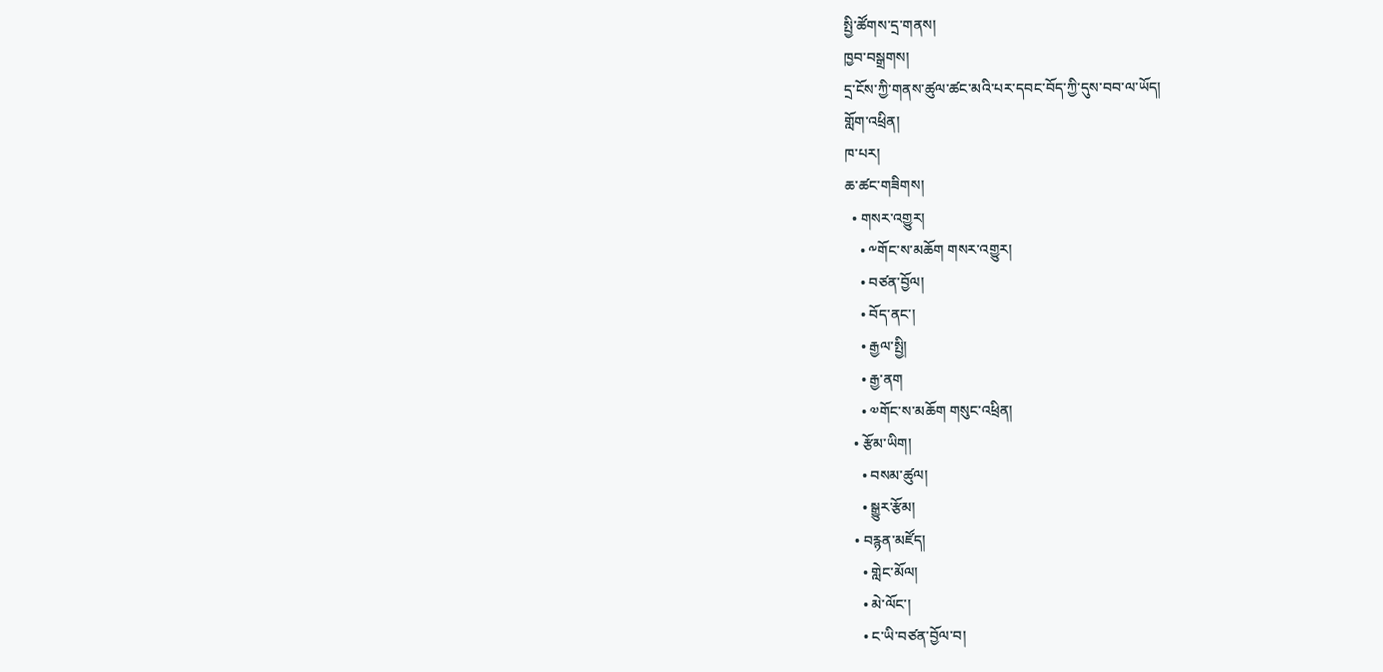སྤྱི་ཚོགས་དྲ་གནས།
ཁྱབ་བསྒྲགས།
དྲ་ངོས་ཀྱི་གནས་ཚུལ་ཚང་མའི་པར་དབང་བོད་ཀྱི་དུས་བབ་ལ་ཡོད།
གློག་འཕྲིན།
ཁ་པར།
ཆ་ཚང་གཟིགས།
  • གསར་འགྱུར།
    • ༸གོང་ས་མཆོག གསར་འགྱུར།
    • བཙན་བྱོལ།
    • བོད་ནང་།
    • རྒྱལ་སྤྱི།
    • རྒྱ་ནག
    • ༧གོང་ས་མཆོག གསུང་འཕྲིན།
  • རྩོམ་ཡིག།
    • བསམ་ཚུལ།
    • སྒྱུར་རྩོམ།
  • བརྙན་མཛོད།
    • གླེང་མོལ།
    • མེ་ལོང་།
    • ང་ཡི་བཙན་བྱོལ་བ།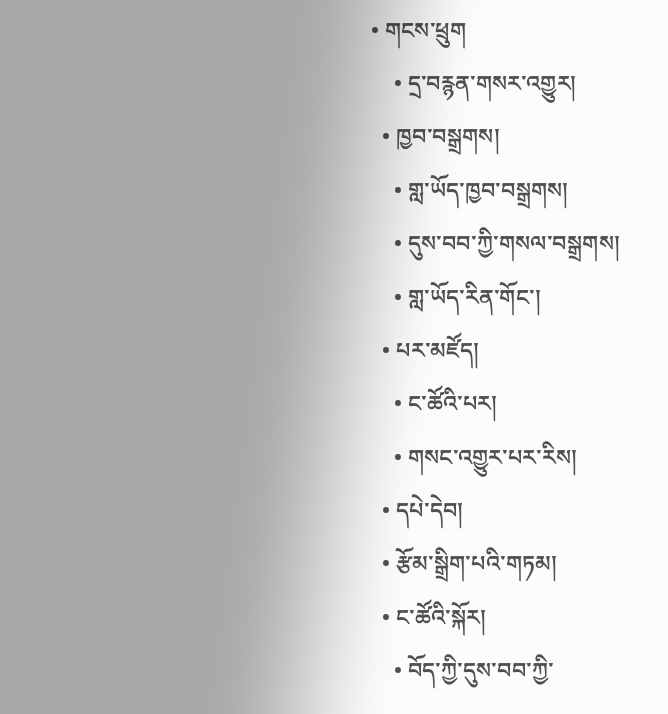• གངས་ཕྲུག
    • དྲ་བརྙན་གསར་འགྱུར།
  • ཁྱབ་བསྒྲགས།
    • གླ་ཡོད་ཁྱབ་བསྒྲགས།
    • དུས་བབ་ཀྱི་གསལ་བསྒྲགས།
    • གླ་ཡོད་རིན་གོང་།
  • པར་མཛོད།
    • ང་ཚོའི་པར།
    • གསང་འགྱུར་པར་རིས།
  • དཔེ་དེབ།
  • རྩོམ་སྒྲིག་པའི་གཏམ།
  • ང་ཚོའི་སྐོར།
    • བོད་ཀྱི་དུས་བབ་ཀྱི་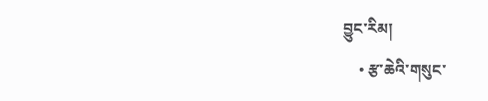བྱུང་རིམ།
    • རྩ་ཆེའི་གསུང་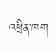འཕྲིན་ཁག